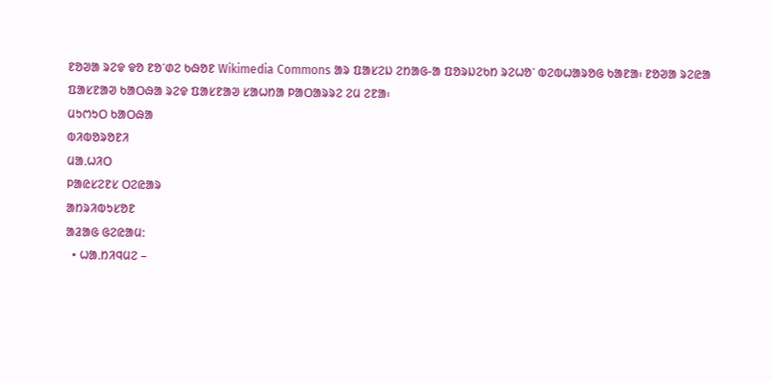ᱱᱚᱣᱟ ᱨᱮᱫ ᱫᱚ ᱱᱚᱸᱰᱮ ᱠᱷᱚᱱ Wikimedia Commons ᱟᱨ ᱯᱟᱥᱮᱡ ᱮᱴᱟᱜ-ᱟ ᱯᱚᱨᱡᱮᱠᱴ ᱨᱮᱦᱚᱸ ᱵᱮᱵᱦᱟᱨᱚᱜ ᱠᱟᱱᱟ᱾ ᱱᱚᱣᱟ ᱨᱮᱭᱟ ᱯᱟᱥᱱᱟᱣ ᱠᱟᱛᱷᱟ ᱨᱮᱫ ᱯᱟᱥᱱᱟᱣ ᱥᱟᱦᱴᱟ ᱞᱟᱛᱟᱨᱨᱮ ᱮᱢ ᱮᱱᱟ᱾
ᱢᱩᱬᱩᱛ ᱠᱟᱛᱷᱟ
ᱵᱤᱵᱚᱨᱚᱱᱤ
ᱢᱟᱹᱦᱤᱛ
ᱞᱟᱭᱥᱮᱱᱥ ᱛᱮᱭᱟᱨ
ᱟᱴᱨᱤᱵᱩᱥᱚᱱ
ᱟᱲᱟᱜ ᱜᱮᱭᱟᱢ:
  • ᱦᱟᱹᱴᱤᱧᱢᱮ –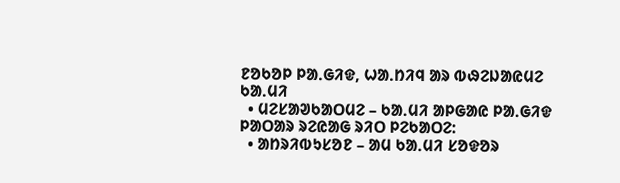ᱱᱚᱠᱚᱞ ᱞᱟᱹᱜᱤᱫ, ᱦᱟᱹᱴᱤᱧ ᱟᱨ ᱵᱷᱮᱡᱟᱭᱢᱮ ᱠᱟᱹᱢᱤ
  • ᱢᱮᱥᱟᱣᱠᱟᱛᱢᱮ – ᱠᱟᱹᱢᱤ ᱟᱞᱜᱟᱭ ᱞᱟᱹᱜᱤᱫ
ᱞᱟᱛᱟᱨ ᱨᱮᱭᱟᱜ ᱨᱤᱛ ᱞᱮᱠᱟᱛᱮ:
  • ᱟᱴᱨᱤᱵᱩᱥᱚᱱ – ᱟᱢ ᱠᱟᱹᱢᱤ ᱥᱚᱫᱚᱨ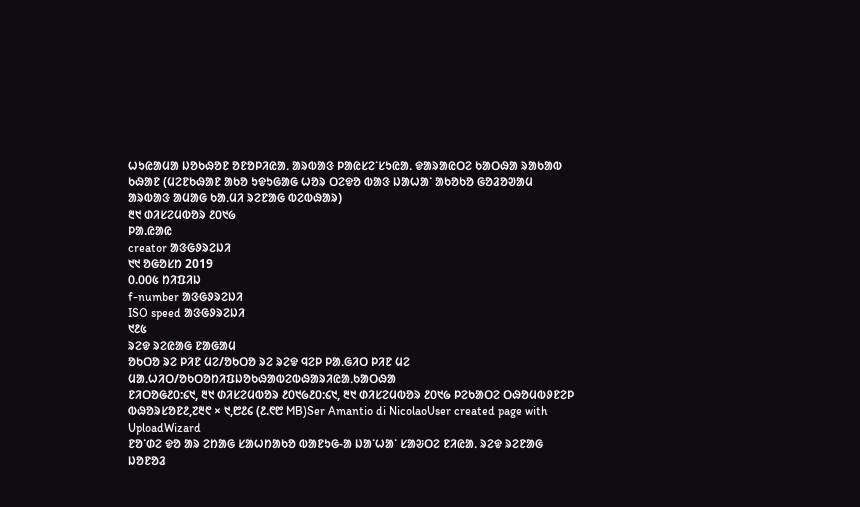ᱦᱩᱭᱟᱢᱟ ᱡᱚᱠᱷᱚᱱ ᱚᱱᱚᱞᱤᱭᱟᱹ ᱟᱨᱵᱟᱝ ᱞᱟᱭᱥᱮᱸᱥᱩᱭᱟᱹ ᱫᱟᱨᱟᱭᱛᱮ ᱠᱟᱛᱷᱟ ᱨᱟᱠᱟᱵ ᱠᱷᱟᱱ (ᱢᱮᱱᱠᱷᱟᱱ ᱟᱠᱚ ᱩᱫᱩᱜᱟᱜ ᱦᱚᱨ ᱛᱮᱫᱚ ᱵᱟᱝ ᱡᱟᱦᱟᱸ ᱟᱠᱚᱠᱚ ᱜᱚᱲᱚᱣᱟᱢ ᱟᱨᱵᱟᱝ ᱟᱢᱟᱜ ᱠᱟᱹᱢᱤ ᱨᱮᱱᱟᱜ ᱵᱮᱵᱷᱟᱨ)
᱓᱑ ᱰᱤᱥᱮᱢᱵᱚᱨ ᱒᱐᱑᱙
ᱞᱟ.ᱭᱟᱭ
creator ᱟᱝᱜᱽᱨᱮᱡᱤ
᱑᱑ ᱚᱜᱚᱥᱴ 2019
᱐.᱐᱐᱕ ᱴᱤᱯᱤᱡ
f-number ᱟᱝᱜᱽᱨᱮᱡᱤ
ISO speed ᱟᱝᱜᱽᱨᱮᱡᱤ
᱑᱒᱕
ᱨᱮᱫ ᱨᱮᱭᱟᱜ ᱱᱟᱜᱟᱢ
ᱚᱠᱛᱚ ᱨᱮ ᱞᱤᱱ ᱢᱮ/ᱚᱠᱛᱚ ᱨᱮ ᱨᱮᱫ ᱧᱮᱞ ᱞᱟᱹᱜᱤᱛ ᱞᱤᱱ ᱢᱮ
ᱢᱟᱹᱦᱤᱛ/ᱚᱠᱛᱚᱴᱤᱯᱡᱚᱠᱷᱟᱵᱮᱵᱷᱟᱨᱤᱭᱟᱹᱠᱟᱛᱷᱟ
ᱱᱤᱛᱚᱜ᱒᱐:᱔᱑, ᱓᱑ ᱰᱤᱥᱮᱢᱵᱚᱨ ᱒᱐᱑᱙᱒᱐:᱔᱑, ᱓᱑ ᱰᱤᱥᱮᱢᱵᱚᱨ ᱒᱐᱑᱙ ᱞᱮᱠᱟᱛᱮ ᱛᱷᱚᱢᱵᱽᱱᱮᱞ ᱵᱷᱚᱨᱥᱚᱱ᱒,᱗᱓᱖ × ᱑,᱘᱒᱔ (᱒.᱖᱘ MB)Ser Amantio di NicolaoUser created page with UploadWizard
ᱱᱚᱸᱰᱮ ᱫᱚ ᱟᱨ ᱮᱴᱟᱜ ᱥᱟᱦᱴᱟᱠᱚ ᱵᱟᱱᱩᱜ-ᱟ ᱡᱟᱸᱦᱟᱸ ᱥᱟᱶᱛᱮ ᱱᱤᱭᱟᱹ ᱨᱮᱫ ᱨᱮᱱᱟᱜ ᱡᱚᱱᱚᱲ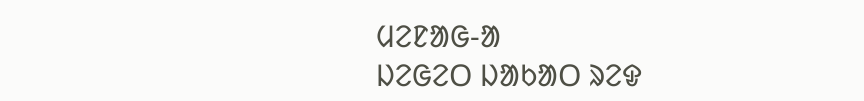ᱢᱮᱱᱟᱜ-ᱟ
ᱡᱮᱜᱮᱛ ᱡᱟᱠᱟᱛ ᱨᱮᱫ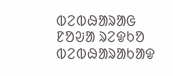ᱵᱮᱵᱷᱟᱨᱟᱜ
ᱱᱚᱶᱟ ᱨᱮᱫᱠᱚ ᱵᱮᱵᱷᱟᱨᱟᱠᱟᱫ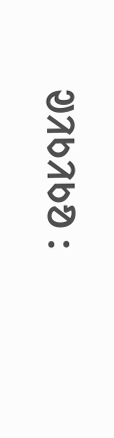ᱣᱤᱠᱤᱠᱚ :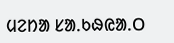ᱢᱮᱴᱟ ᱥᱟᱹᱠᱷᱭᱟᱹᱛ